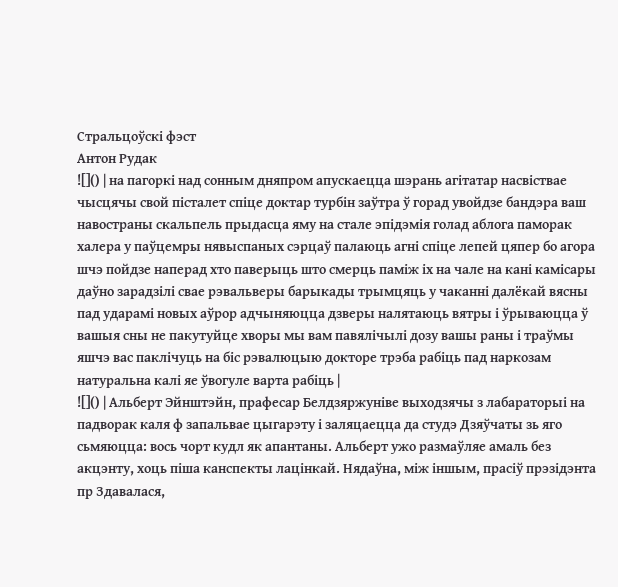Стральцоўскі фэст
Антон Рудак
![]() | на пагоркі над сонным дняпром апускаецца шэрань агітатар насвіствае чысцячы свой пісталет спіце доктар турбін заўтра ў горад увойдзе бандэра ваш навостраны скальпель прыдасца яму на стале эпідэмія голад аблога паморак халера у паўцемры нявыспаных сэрцаў палаюць агні спіце лепей цяпер бо агора шчэ пойдзе наперад хто паверыць што смерць паміж іх на чале на кані камісары даўно зарадзілі свае рэвальверы барыкады трымцяць у чаканні далёкай вясны пад ударамі новых аўрор адчыняюцца дзверы налятаюць вятры і ўрываюцца ў вашыя сны не пакутуйце хворы мы вам павялічылі дозу вашы раны і траўмы яшчэ вас паклічуць на біс рэвалюцыю докторе трэба рабіць пад наркозам натуральна калі яе ўвогуле варта рабіць |
![]() | Альберт Эйнштэйн, прафесар Белдзяржуніве выходзячы з лабараторыі на падворак каля ф запальвае цыгарэту і заляцаецца да студэ Дзяўчаты зь яго сьмяюцца: вось чорт кудл як апантаны. Альберт ужо размаўляе амаль без акцэнту, хоць піша канспекты лацінкай. Нядаўна, між іншым, прасіў прэзідэнта пр Здавалася,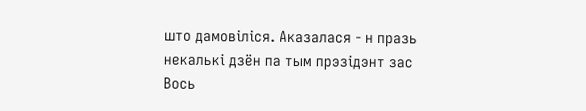што дамовіліся. Аказалася - н празь некалькі дзён па тым прэзідэнт зас Вось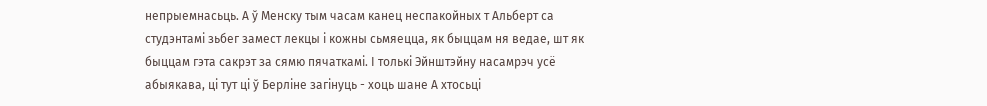непрыемнасьць. А ў Менску тым часам канец неспакойных т Альберт са студэнтамі зьбег замест лекцы і кожны сьмяецца, як быццам ня ведае, шт як быццам гэта сакрэт за сямю пячаткамі. І толькі Эйнштэйну насамрэч усё абыякава, ці тут ці ў Берліне загінуць - хоць шане А хтосьці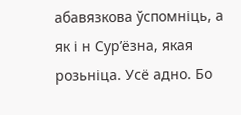абавязкова ўспомніць, а як і н Сур’ёзна, якая розьніца. Усё адно. Бо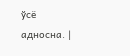ўсё адносна. |